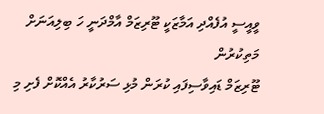ވީއީސީ އުފެއްދި އަމާޒަކީ ޓޫރިޒަމް އާމްދަނީ ހަ ބިލިއަނަށް މަތިކުރުން
ޓޫރިޒަމް ޑައިވާސިފައި ކުރަން މުޅި ސަރުކާރު އެއްކޮށް ފެށި މި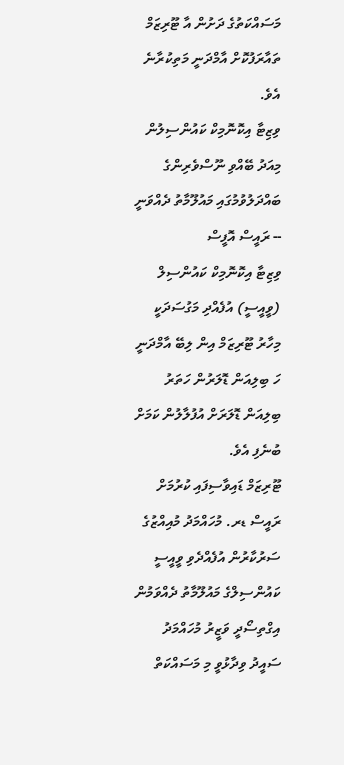މަސައްކަތުގެ ދަށުން އާ ޓޫރިޒަމް ތައާރަފުކޮށް އާމްދަނީ މަތިކުރާނެ އެވެ.
ވިޒިޓާ އިކޮނޮމިކް ކައުންސިލުން މިއަދު ބޭއްވި ނޫސްވެރިންގެ ބައްދަލުވުމުގައި މައުލޫމާތު ދެއްވަނީ -- ރައީސް އޮފީސް
ވިޒިޓާ އިކޮނޮމިކް ކައުންސިލް (ވީއީސީ) އުފެއްދި މަގުސަދަކީ މިހާރު ޓޫރިޒަމް އިން ލިބޭ އާމްދަނީ ހަ ބިލިއަން ޑޮލަރުން ހަތަރު ބިލިއަން ޑޮލަރަށް އުފުލާލުން ކަމަށް ބުނެފި އެވެ.
ޓޫރިޒަމް ޑައިވާސިފައި ކުރުމަށް ރައީސް ޑރ. މުހައްމަދު މުއިއްޒުގެ ސަރުކާރުން އުފެއްދެވި ވީއީސީ ކައުންސިލްގެ މައުލޫމާތު ދެއްވަމުން އިގްތިސޯދީ ވަޒީރު މުހައްމަދު ސައީދު ވިދާޅުވީ މި މަސައްކަތް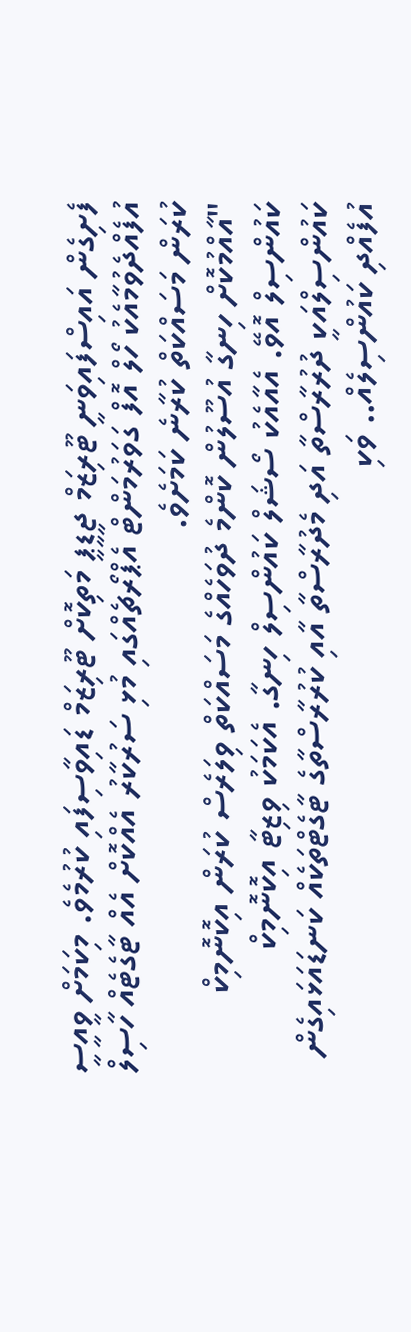ފެށިގެން އައިސްފައިވަނީ ޓޫރިޒަމް ޖީޑީޕީ މަތިކޮށް ޓޫރިޒަމް ޑައިވާސިފައި ކުރުމެވެ. މިކަމަށް ވީއީސީ އުފެއްދެވުމާއެކު ހޯލް އޮފް ގަވަރުމަންޓް އެޕްރޯޗެއްގައި މުޅި ސަރުކާރު އެއްކޮށް އެއް ޓާގެޓެއް ހާސިލް ކުރަން މަސައްކަތް ކުރާނެ ކަމަށެވެ.
"އާއްމުކޮށް ހިނގާ އުސޫލުން ކޮންމެ ދުވަހެއްގެ މަސައްކަތް ވިލަރެސް ކުރަން އިކޮނޮމިކް ކައުންސިލް އޮވޭ. އެއާއެކު ސޯޝަލް ކައުންސިލް ހިނގާ. އެކަމަކު ވިޒިޓާ އިކޮނޮމިކް ކައުންސިލްއަކީ ދުރުރާސްތާ އަދި މެދުރާސްތާ އާއި ކުރުރާސްތާގެ ޓާގެޓްތަކެއް ކަނޑައަޅައިގެން އުފެއްދި ކައުންސިލެއް.. ވަކި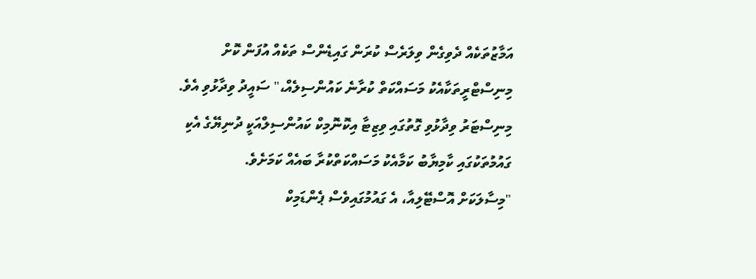އަމާޒުތަކެއް ދެވިގެން ވިލަރެސް ކުރަން ގައިޑެންސް ތަކެއް އުފަން ކޮށް މިނިސްޓްރީތަކާއެކު މަސައްކަތް ކުރާނެ ކައުންސިލެއް،" ސައީދު ވިދާޅުވި އެވެ.
މިނިސްޓަރު ވިދާޅުވި ގޮތުގައި ވިޒިޓާ އިކޮނޮމިކް ކައުންސިލްއަކީ ދުނިޔޭގެ އެކި ގައުމުތަކުގައި ކާމިޔާބު ކަމާއެކު މަސައްކަތްކުރާ ބައެއް ކަމަށެވެ.
"މިސާލަކަށް އޮސްޓޭލިއާ، އެ ގައުމުގައިވެސް ޕެންޑަމިކް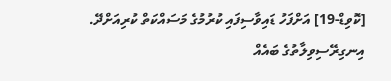[ކޮވިޑް-19] އަށްފަހު ޑައިވާސިފައި ކުރުމުގެ މަސައްކަތް ކުރިއަށްދޭ. އިނގިރޭސިވިލާތުގެ ބައެއް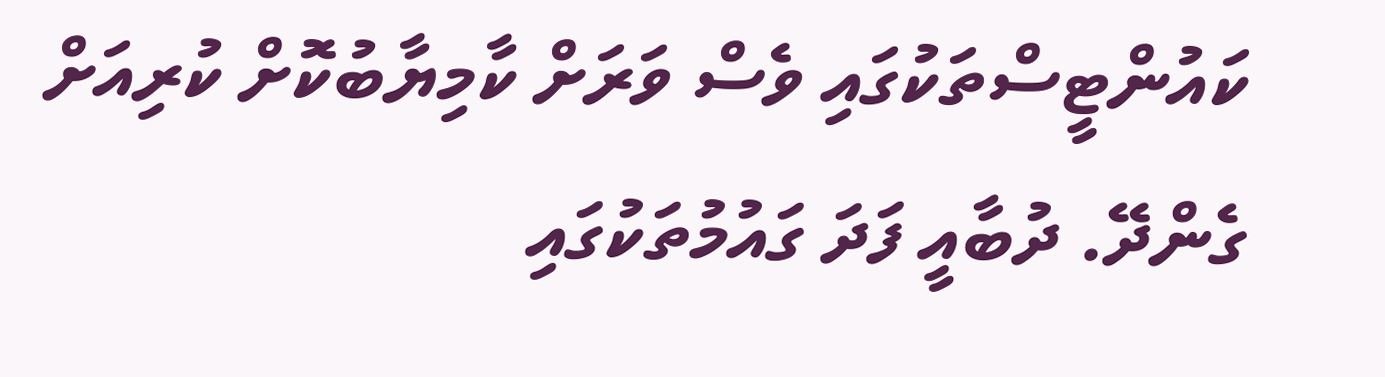ކައުންޓީސްތަކުގައި ވެސް ވަރަށް ކާމިޔާބުކޮށް ކުރިއަށް ގެންދޭ. ދުބާއީ ފަދަ ގައުމުތަކުގައި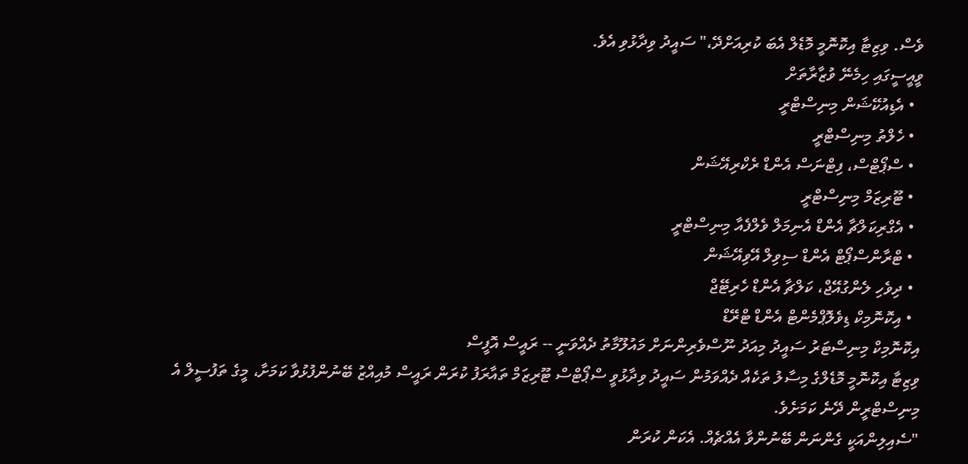ވެސް. ވިޒިޓާ އިކޮނޮމީ މޮޑެލް އެބަ ކުރިއަށްދޭ،" ސައީދު ވިދާޅުވި އެވެ.
ވީއީސީގައި ހިމެނޭ ވުޒާރާތަށް
  • އެޑިއުކޭޝަން މިނިސްޓްރީ
  • ހެލްތު މިނިސްޓްރީ
  • ސްޕޯޓްސް، ފިޓްނަސް އެންޑް ރެކްރިއޭޝަން
  • ޓޫރިޒަމް މިނިސްޓްރީ
  • އެގްރިކަލްޗާ އެންޑް އެނިމަލް ވެލްފެއާ މިނިސްޓްރީ
  • ޓްރާންސްޕޯޓް އެންޑް ސިވިލް އޭވިއޭޝަން
  • ދިވެހި ލެންގުއޭޖް، ކަލްޗާ އެންޑް ހެރިޓޭޖް
  • އިކޮނޮމިކް ޑިވެލޮޕްމެންޓް އެންޑް ޓްރޭޑް
އިކޮނޮމިކް މިނިސްޓަރު ސައީދު މިއަދު ނޫސްވެރިންނަށް މައުލޫމާތު ދެއްވަނީ -- ރައީސް އޮފީސް
ވިޒިޓާ އިކޮނޮމީ މޮޑެލްގެ މިސާލު ތަކެއް ދެއްވަމުން ސައީދު ވިދާޅުވީ ސްޕޯޓްސް ޓޫރިޒަމް ތައާރަފު ކުރަން ރައީސް މުއިއްޒު ބޭނުންފުޅުވާ ކަމަށާ، މީގެ ތަފުސީލް އެ މިނިސްޓްރީން ދޭނެ ކަމަށެވެ.
"ސެއިލިންއަކީ ގެންނަން ބޭނުންވާ އެއްޗެއް. އެކަން ކުރަން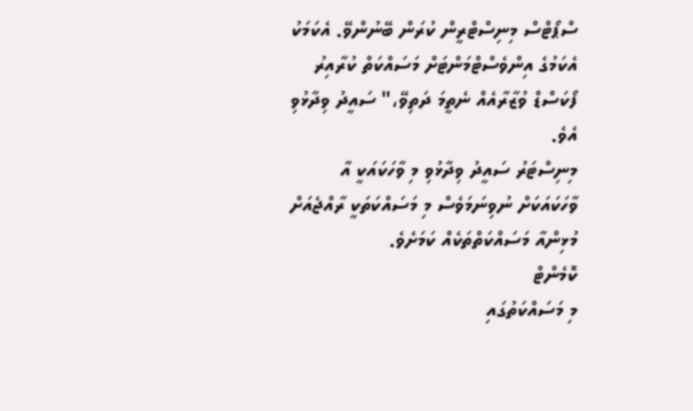ސްޕޯޓްސް މިނިސްޓްރީން ކުރަން ބޭނުންވޭ. އެކަމަކު އެކަމުގެ އިންވެސްޓްމަންޓަށް މަސައްކަތް ކުރާއިރު ފޯކަސްޑް ވުޒާރާއެއް ނެތީމަ ދަތިވޭ،" ސައީދު ވިދާޅުވި އެވެ.
މިނިސްޓަރު ސައީދު ވިދާޅުވި މި ވާހަކައަކީ އާ ވާހަކައަކަށް ނުވިނަމަވެސް މި މަސައްކަތަކީ ރާއްޖެއަށް މުޅިންއާ މަސައްކަތްތަކެއް ކަމަށެވެ.
ކޮމެންޓް
މި މަސައްކަތުގައި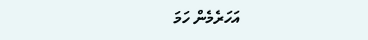އަހަރެމެން ހަމަ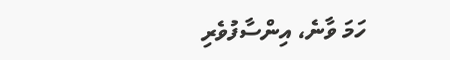ހަމަ ވާނެ، އިންސާފުވެރި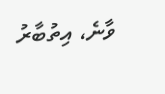ވާނެ، އިތުބާރު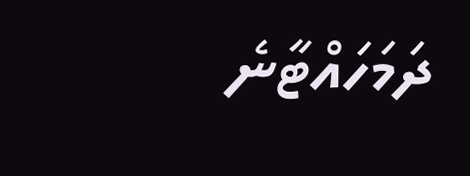ދަމަހައްޓާނެ